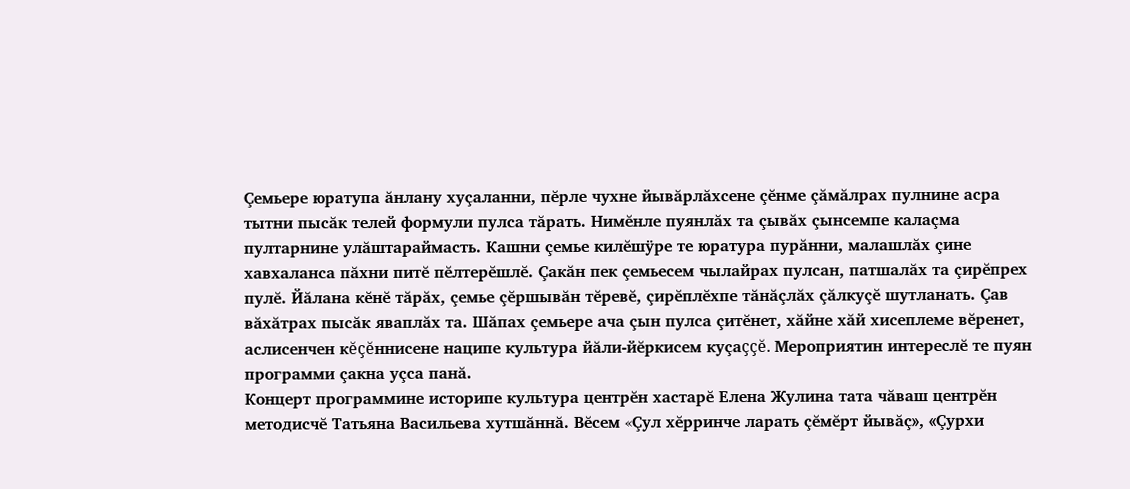Çемьере юратупа ăнлану хуçаланни, пĕрле чухне йывăрлăхсене çĕнме çăмăлрах пулнине асра тытни пысăк телей формули пулса тăрать. Нимĕнле пуянлăх та çывăх çынсемпе калаçма пултарнине улăштараймасть. Кашни çемье килĕшÿре те юратура пурăнни, малашлăх çине хавхаланса пăхни питĕ пĕлтерĕшлĕ. Çакăн пек çемьесем чылайрах пулсан, патшалăх та çирĕпрех пулĕ. Йăлана кĕнĕ тăрăх, çемье çĕршывăн тĕревĕ, çирĕплĕхпе тăнăçлăх çăлкуçĕ шутланать. Çав вăхăтрах пысăк яваплăх та. Шăпах çемьере ача çын пулса çитĕнет, хăйне хăй хисеплеме вĕренет, аслисенчен кĕçĕннисене наципе культура йăли-йĕркисем куçаççĕ. Мероприятин интереслĕ те пуян программи çакна уçса панă.
Концерт программине историпе культура центрĕн хастарĕ Елена Жулина тата чăваш центрĕн методисчĕ Татьяна Васильева хутшăннă. Вĕсем «Çул хĕрринче ларать çĕмĕрт йывăç», «Çурхи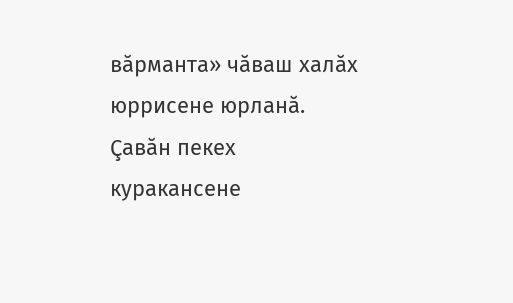вăрманта» чăваш халăх юррисене юрланă. Çавăн пекех куракансене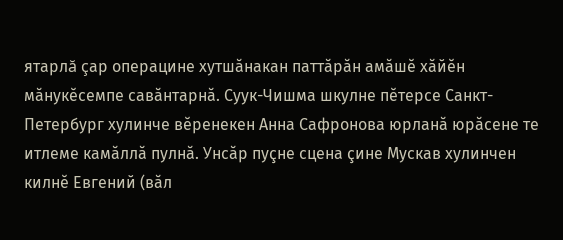ятарлă çар операцине хутшăнакан паттăрăн амăшĕ хăйĕн мăнукĕсемпе савăнтарнă. Суук-Чишма шкулне пĕтерсе Санкт-Петербург хулинче вĕренекен Анна Сафронова юрланă юрăсене те итлеме камăллă пулнă. Унсăр пуçне сцена çине Мускав хулинчен килнĕ Евгений (вăл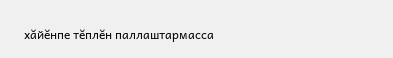хăйĕнпе тĕплĕн паллаштармасса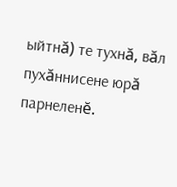ыйтнă) те тухнă, вăл пухăннисене юрă парнеленĕ.